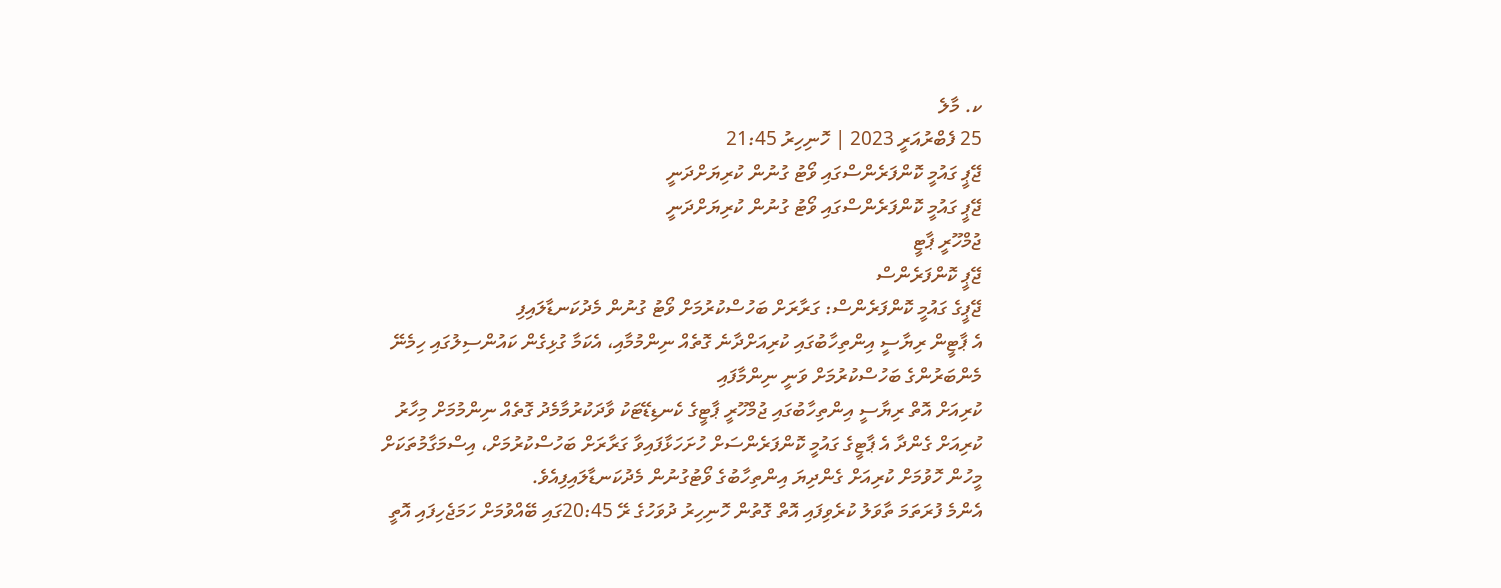ކ. މާލެ
25 ފެބްރުއަރީ 2023 | ހޮނިހިރު 21:45
ޖޭޕީ ގައުމީ ކޮންފަރެންސްގައި ވޯޓު ގުނުން ކުރިޔަށްދަނީ
ޖޭޕީ ގައުމީ ކޮންފަރެންސްގައި ވޯޓު ގުނުން ކުރިޔަށްދަނީ
ޖުމްހޫރީ ޕާޓީ
ޖޭޕީ ކޮންފަރެންސް
ޖޭޕީގެ ގައުމީ ކޮންފަރެންސް: ގަރާރަށް ބަހުސްކުރުމަށް ވޯޓު ގުނުން މެދުކަނޑާލައިފި
އެ ޕާޓީން ރިޔާސީ އިންތިހާބުގައި ކުރިއަށްދާނެ ގޮތެއް ނިންމުމާއި، އެކަމާ ގުޅިގެން ކައުންސިލުގައި ހިމެނޭ މެންބަރުންގެ ބަހުސްކުރުމަށް ވަނީ ނިންމާފައި
ކުރިއަށް އޮތް ރިޔާސީ އިންތިހާބުގައި ޖުމްހޫރީ ޕާޓީގެ ކެނޑިޑޭޓަކު ވާދަކުރުމާމެދު ގޮތެއް ނިންމުމަށް މިހާރު ކުރިއަށް ގެންދާ އެ ޕާޓީގެ ގައުމީ ކޮންފަރެންސަށް ހުށަހަޅާފައިވާ ގަރާރަށް ބަހުސްކުރުމަށް، އިސްމަގާމުތަކަށް މީހުން ހޮވުމަށް ކުރިއަށް ގެންދިޔަ އިންތިހާބުގެ ވޯޓުގުނުން މެދުކަނޑާލައިފިއެވެ.
އެންމެ ފުރަތަމަ ތާވަލު ކުރެވިފައި އޮތް ގޮތުން ހޮނިހިރު ދުވަހުގެ ރޭ 20:45ގައި ބޭއްވުމަށް ހަމަޖެހިފައި އޮތީ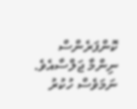ކޮންފަރެންސް ނިންމާ ޖަލްސާއެވެ. ނަމަވެސް ހުކުރު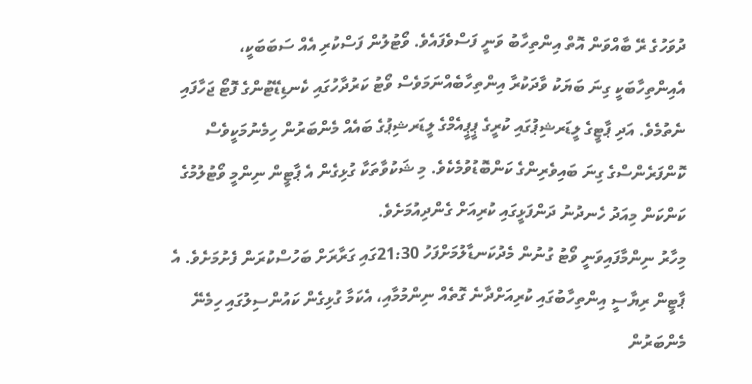ދުވަހުގެ ރޭ ބާއްވަން އޮތް އިންތިހާބު ވަނީ ފަސްވެފައެވެ. ވޯޓުލުން ފަސްކުރި އެއް ސަބަބަކީ، އެއިންތިހާބަކީ ގިނަ ބަޔަކު ވާދަކުރާ އިންތިހާބެއްނަމަވެސް ވޯޓު ކަރުދާހުގައި ކެނޑިޑޭޓުންގެ ފޮޓޯ ޖަހާފައި ނެތުމެވެ. އަދި ޕާޓީގެ ލީޑަރޝިޕުގައި ކުރީގެ ޕީޕީއެމްގެ ލީޑަރޝިޕުގެ ބައެއް މެންބަރުން ހިމެނުމަކީވެސް ކޮންފަރެންސްގެ ގިނަ ބައިވެރިންގެ ކަންބޮޑުވުމެކެވެ. މި ޝަކުވާތަކާ ގުޅިގެން އެ ޕާޓީން ނިންމީ ވޯޓުލުމުގެ ކަންކަން މިއަދު ހެނދުނު ދަންފަޅީގައި ކުރިއަށް ގެންދިއުމަށެވެ.
މިހާރު ނިންމާފައިވަނީ ވޯޓު ގުނުން މެދުކަނޑާލުމަށްފަހު 21:30ގައި ގަރާރަށް ބަހުސްކުރަން ފެށުމަށެވެ. އެ ޕާޓީން ރިޔާސީ އިންތިހާބުގައި ކުރިއަށްދާނެ ގޮތެއް ނިންމުމާއި، އެކަމާ ގުޅިގެން ކައުންސިލުގައި ހިމެނޭ މެންބަރުން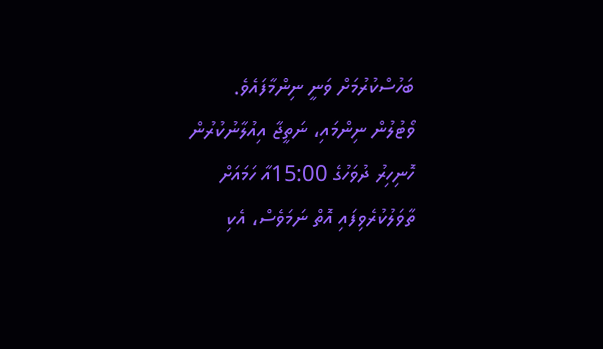ބަހުސްކުރުމަށް ވަނީ ނިންމާފައެވެ.
ވޯޓުލުން ނިންމައި، ނަތީޖާ އިއުލާނުކުރުން ހޮނިހިރު ދުވަހުގެ 15:00އާ ހަމައަށް ތާވަލުކުރެވިފައި އޮތް ނަމަވެސް، އެކި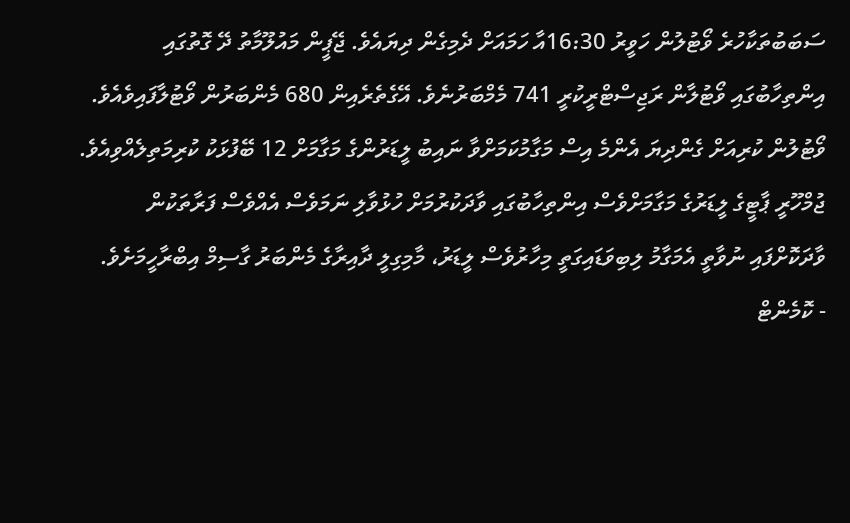ސަބަބުތަކާހުރެ ވޯޓުލުން ހަވީރު 16:30އާ ހަމައަށް ދެމިގެން ދިޔައެވެ. ޖޭޕީން މައުލޫމާތު ދޭ ގޮތުގައި އިންތިހާބުގައި ވޯޓުލާން ރަޖިސްޓްރީކުރީ 741 މެމްބަރުނެވެ. އޭގެތެރެއިން 680 މެންބަރުން ވޯޓުލާފައިވެއެވެ.
ވޯޓުލުން ކުރިއަށް ގެންދިޔަ އެންމެ އިސް މަގާމުކަމަށްވާ ނައިބު ލީޑަރުންގެ މަގާމަށް 12 ބޭފުޅަކު ކުރިމަތިލެއްވިއެވެ.
ޖުމްހޫރީ ޕާޓީގެ ލީޑަރުގެ މަގާމަށްވެސް އިންތިހާބުގައި ވާދަކުރުމަށް ހުޅުވާލި ނަމަވެސް އެއްވެސް ފަރާތަކުން ވާދަކޮށްފައި ނުވާތީ އެމަގާމު ލިބިވަޑައިގަތީ މިހާރުވެސް ލީޑަރު، މާމިގިލީ ދާއިރާގެ މެންބަރު ގާސިމް އިބްރާހީމަށެވެ.
- ކޮމެންޓް